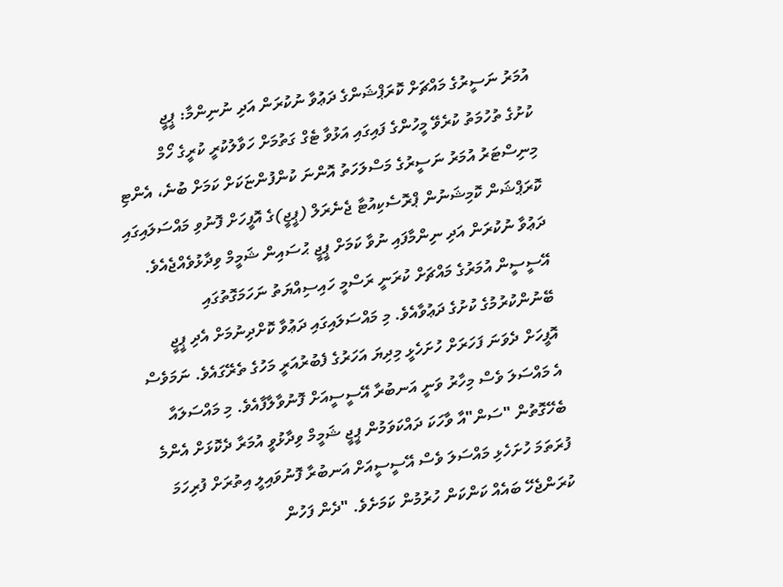އުމަރު ނަސީރުގެ މައްޗަށް ކޮރަޕްޝަންގެ ދަޢުވާ ނުކުރަން އަދި ނުނިންމާ: ޕީޖީ
ކުށުގެ ތުހުމަތު ކުރެވޭ މީހުންގެ ފައިގައި އަޅުވާ ޓެގް ގަތުމަށް ހަވާލުކުރީ ކުރީގެ ހޯމް މިނިސްޓަރު އުމަރު ނަސީރުގެ މަސްލަހަތު އޮންނަ ކުންފުންޏަކަށް ކަމަށް ބުނެ، އެންޓި ކޮރަޕްޝަން ކޮމިޝަނުން ޕްރޮސެކިއުޓާ ޖެނެރަލް (ޕީޖީ)ގެ އޮފީހަށް ފޮނުވި މައްސަލައިގައި ދަޢުވާ ނުކުރަން އަދި ނިންމާފައި ނުވާ ކަމަށް ޕީޖީ ޙުސައިން ޝަމީމް ވިދާޅުވެއްޖެއެވެ. އޭސީސީން އުމަރުގެ މައްޗަށް ކުރަނީ ރަސްމީ ހައިސިއްޔަތު ނަހަމަގޮތުގައި ބޭނުންކުރުމުގެ ކުށުގެ ދަޢުވާއެވެ. މި މައްސަލައިގައި ދަޢުވާ ކޮށްދިނުމަށް އެދި ޕީޖީ އޮފީހަށް ދެވަނަ ފަހަރަށް ހުށަހެޅީ މިދިޔަ އަހަރުގެ ފެބުރުއަރީ މަހުގެ ތެރޭގައެވެ. ނަމަވެސް އެ މައްސަލަ ވެސް މިހާރު ވަނީ އަނބުރާ އޭސީސީއަށް ފޮނުވާލާފާއެވެ. މި މައްސަލައާ ބެހޭގޮތުން "ސަން"އާ ވާހަކަ ދައްކަވަމުން ޕީޖީ ޝަމީމް ވިދާޅުވީ އުމަރާ ދެކޮޅަށް އެންމެ ފުރަތަމަ ހުށަހެޅި މައްސަލަ ވެސް އޭސީސީއަށް އަނބުރާ ފޮނުވައިލީ އިތުރަށް ފުރިހަމަ ކުރަންޖެހޭ ބައެއް ކަންކަން ހުރުމުން ކަމަށެވެ. "ދެން ފަހުން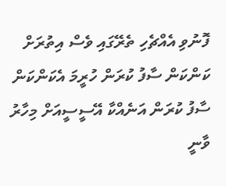ފޮނުވި އެއްޗެހި ތެރޭގައި ވެސް އިތުރަށް ކަންކަން ސާފު ކުރަން ހުރީމަ އެކަންކަން ސާފު ކުރަން އަނެއްކާ އޭސީސީއަށް މިހާރު ވާނީ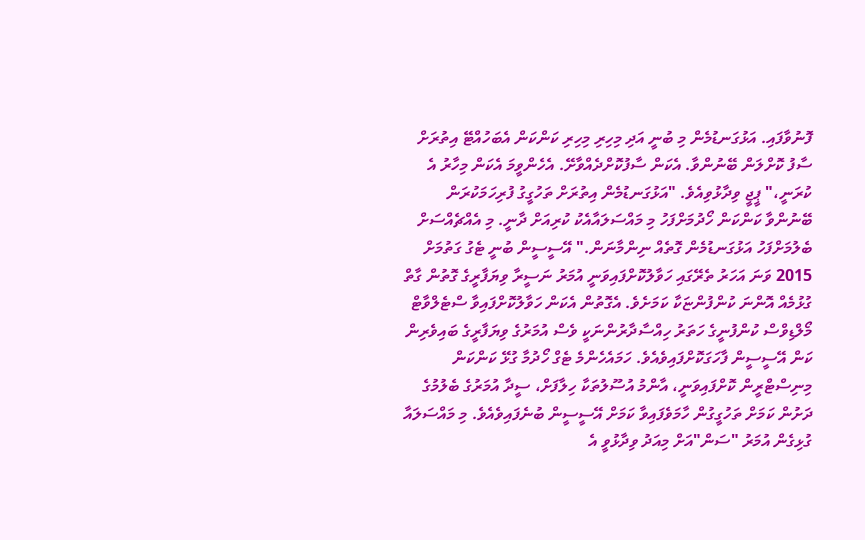ފޮނުވާފައި. އަޅުގަނޑުމެން މި ބުނީ އަދި މިހިރި މިހިރި ކަންކަން އެބަހުއްޓޭ އިތުރަށް ސާފު ކޮށްލަން ބޭނުންވާ. އެކަން ސާފުކޮށްދެއްވާށޭ. އެހެންވީމަ އެކަން މިހާރު އެ ކުރަނީ،" ޕީޖީ ވިދާޅުވިއެވެ. "އަޅުގަނޑުމެން އިތުރަށް ތަހުގީގު ފުރިހަމަކުރަން ބޭނުންވާ ކަންކަން ހޯދުމަށްފަހު މި މައްސަލައާއެކު ކުރިއަށް ދާނީ. މި އެއްޗެއްސަށް ބެލުމަށްފަހު އަޅުގަނޑުމެން ގޮތެއް ނިންމާނަން." އޭސީސީން ބުނީ ޓެގު ގަތުމަށް 2015 ވަނަ އަހަރު ތެރޭގައި ހަވާލުކޮށްފައިވަނީ އުމަރު ނަސީރާ ވިޔަފާރީގެ ގޮތުން ގާތް ގުޅުމެއް އޮންނަ ކުންފުންޏަކާ ކަމަށެވެ. އެގޮތުން އެކަން ހަވާލުކޮށްފައިވާ ސްޓެލްވާޓް މޯލްޑިވްސް ކުންފުނީގެ ހަތަރު ހިއްސާދާރުންނަކީ ވެސް އުމަރުގެ ވިޔަފާރީގެ ބައިވެރިން ކަން އޭސީސީން ފާހަގަކޮށްފައިވެއެވެ. ހަމައެހެންމެ ޓެގް ހޯދުމާ ގުޅޭ ކަންކަން މިނިސްޓްރީން ކޮށްފައިވަނީ، އާންމު އުސޫލުތަކާ ހިލާފަށް، ސީދާ އުމަރުގެ ބެލުމުގެ ދަށުން ކަމަށް ތަހުގީގުން ހާމަވެފައިވާ ކަމަށް އޭސީސީން ބުނެފައިވެއެވެ. މި މައްސަލައާ ގުޅިގެން އުމަރު "ސަން"އަށް މިއަދު ވިދާޅުވީ އެ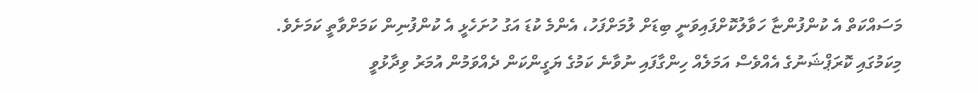މަސައްކަތް އެ ކުންފުންޏާ ހަވާލުކޮށްފައިވަނީ ބިޑަށް ލުމަށްފަހު، އެންމެ ކުޑަ އަގު ހުށަހެޅީ އެ ކުންފުނިން ކަމަށްވާތީ ކަމަށެވެ. މިކަމުގައި ކޮރަޕްޝަނުގެ އެއްވެސް އަމަލެއް ހިންގާފައި ނުވާނެ ކަމުގެ ޔަގީންކަން ދެއްވަމުން އުމަރު ވިދާޅުވީ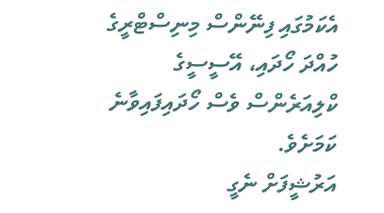އެކަމުގައި ފިނޭންސް މިނިސްޓްރީގެ ހުއްދަ ހޯދައި، އޭސީސީގެ ކްލިއަރެންސް ވެސް ހޯދައިފައިވާނެ ކަމަށެވެ.
އަރުޝީފަށް ނެގީ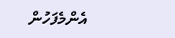އެންމެފަހުން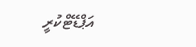އަޕްޑޭޓްކުރީ